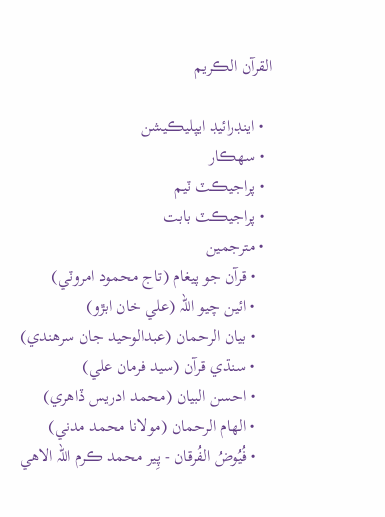القرآن الڪريم

  • اينڊرائيڊ ايپليڪيشن
  • سهڪار
  • پراجيڪٽ ٽيم
  • پراجيڪٽ بابت
  • مترجمين
    • قرآن جو پيغام (تاج محمود امروٽي)
    • ائين چيو اللہ (علي خان ابڙو)
    • بيان الرحمان (عبدالوحيد جان سرهندي)
    • سنڌي قرآن (سيد فرمان علي)
    • احسن البيان (محمد ادريس ڏاهري)
    • الھام الرحمان (مولانا محمد مدني)
    • فُيُوضُ الفُرقان - پِير محمد ڪرم اللہ الاھي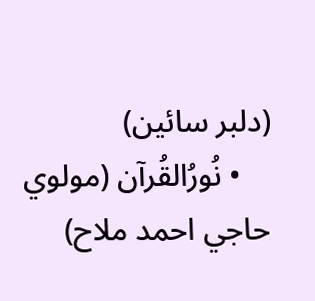(دلبر سائين)
    • نُورُالقُرآن (مولوي حاجي احمد ملاح)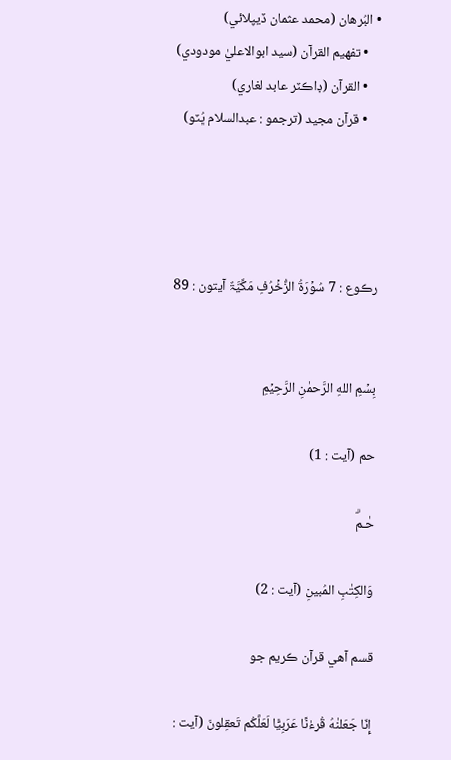• البُرھان (محمد عثمان ڏيپلائي)
    • تفھيم القرآن (سيد ابوالاعليٰ مودودي)
    • القرآن (ڊاڪٽر عابد لغاري)
    • قرآن مجيد (ترجمو : عبدالسلام ڀُٽو)




رڪوع : 7 سُوۡرَۃُ الزُّخۡرُفِ مَکِّیَّۃٌ آيتون : 89


بِسۡمِ اللهِ الرَّحمٰنِ الرَّحِيۡمِ

حم (آيت : 1)

حٰـمۗ

وَالكِتٰبِ المُبينِ (آيت : 2)

قسم آهي قرآن ڪريم جو

إِنّا جَعَلنٰهُ قُرءٰنًا عَرَبِيًّا لَعَلَّكُم تَعقِلونَ (آيت :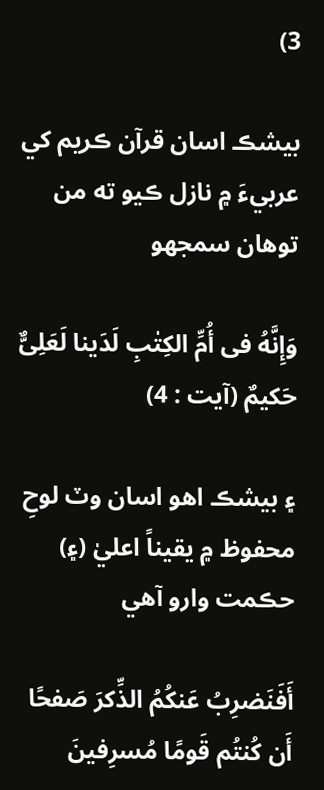3)

بيشڪ اسان قرآن ڪريم کي عربيءَ ۾ نازل ڪيو ته من توهان سمجھو

وَإِنَّهُ فى أُمِّ الكِتٰبِ لَدَينا لَعَلِىٌّ حَكيمٌ (آيت : 4)

۽ بيشڪ اهو اسان وٽ لوحِ محفوظ ۾ يقيناً اعليٰ (۽) حڪمت وارو آهي

أَفَنَضرِبُ عَنكُمُ الذِّكرَ صَفحًا أَن كُنتُم قَومًا مُسرِفينَ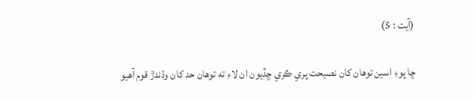(آيت : 5)

ڇا پوءِ اسين توهان کان نصيحت پري ڪري ڇڏيون ان لاءِ ته توهان حد کان وڌندڙ قوم آهيو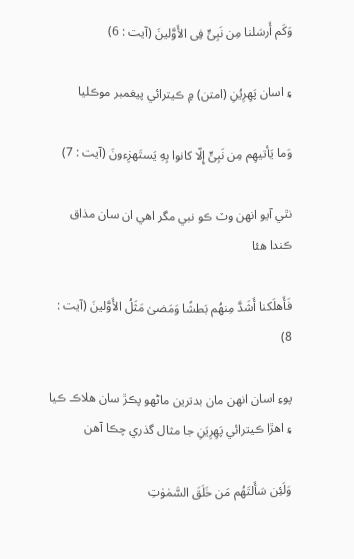وَكَم أَرسَلنا مِن نَبِىٍّ فِى الأَوَّلينَ (آيت : 6)

۽ اسان پَهِرِيُنِ (امتن) ۾ ڪيترائي پيغمبر موڪليا

وَما يَأتيهِم مِن نَبِىٍّ إِلّا كانوا بِهِ يَستَهزِءونَ (آيت : 7)

نٿي آيو انهن وٽ ڪو نبي مگر اهي ان سان مذاق ڪندا هئا

فَأَهلَكنا أَشَدَّ مِنهُم بَطشًا وَمَضىٰ مَثَلُ الأَوَّلينَ (آيت : 8)

پوءِ اسان انهن مان بدترين ماڻهو پڪڙ سان هلاڪ ڪيا ۽ اهڙا ڪيترائي پَهِرِيَنِ جا مثال گذري چڪا آهن

وَلَئِن سَأَلتَهُم مَن خَلَقَ السَّمٰوٰتِ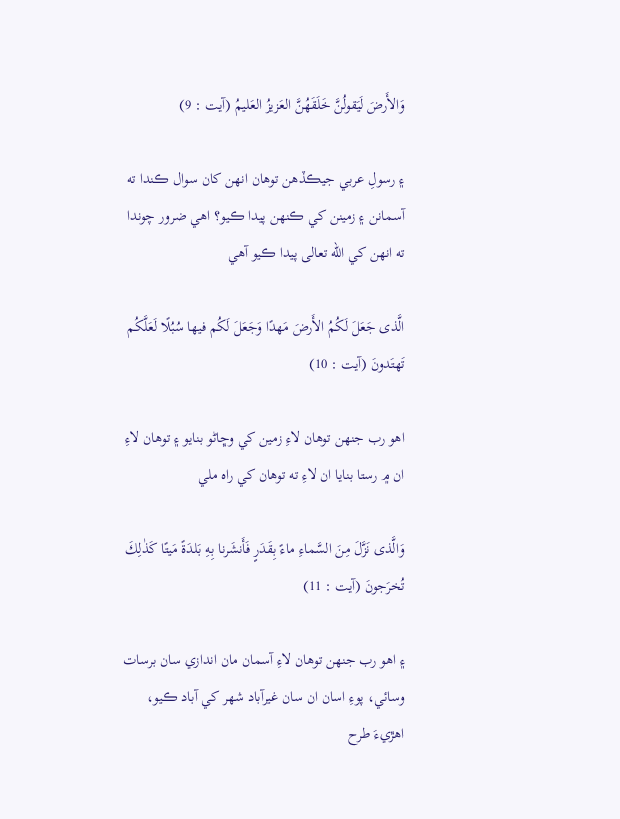وَالأَرضَ لَيَقولُنَّ خَلَقَهُنَّ العَزيزُ العَليمُ (آيت : 9)

۽ رسولِ عربي جيڪڏهن توهان انهن کان سوال ڪندا ته آسمانن ۽ زمينن کي ڪنهن پيدا ڪيو؟ اهي ضرور چوندا ته انهن کي الله تعالى پيدا ڪيو آهي

الَّذى جَعَلَ لَكُمُ الأَرضَ مَهدًا وَجَعَلَ لَكُم فيها سُبُلًا لَعَلَّكُم تَهتَدونَ (آيت : 10)

اهو رب جنهن توهان لاءِ زمين کي وڇاڻو بنايو ۽ توهان لاءِ ان ۾ رستا بنايا ان لاءِ ته توهان کي راه ملي

وَالَّذى نَزَّلَ مِنَ السَّماءِ ماءً بِقَدَرٍ فَأَنشَرنا بِهِ بَلدَةً مَيتًا كَذٰلِكَ تُخرَجونَ (آيت : 11)

۽ اهو رب جنهن توهان لاءِ آسمان مان اندازي سان برسات وسائي، پوءِ اسان ان سان غيرآباد شهر کي آباد ڪيو، اهڙيءَ طرح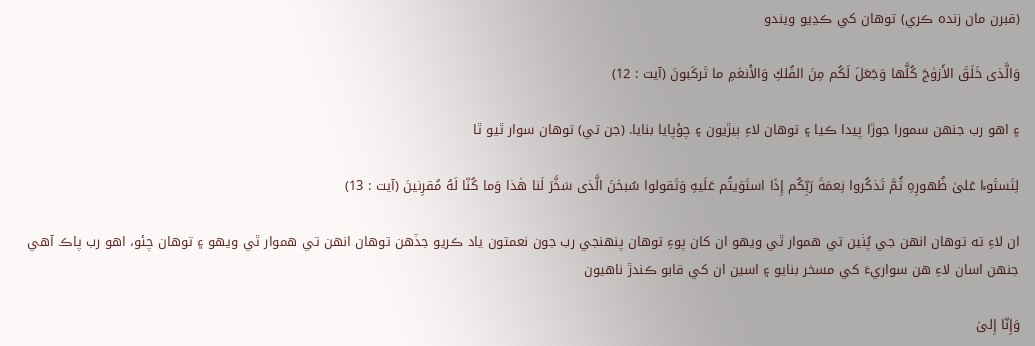(قبرن مان زنده ڪري) توهان کي ڪڍيو ويندو

وَالَّذى خَلَقَ الأَزوٰجَ كُلَّها وَجَعَلَ لَكُم مِنَ الفُلكِ وَالأَنعٰمِ ما تَركَبونَ (آيت : 12)

۽ اهو رب جنهن سمورا جوڙا پيدا ڪيا ۽ توهان لاءِ ٻيڙيون ۽ چؤپايا بنايا. (جن تي) توهان سوار ٿيو ٿا

لِتَستَوۥا عَلىٰ ظُهورِهِ ثُمَّ تَذكُروا نِعمَةَ رَبِّكُم إِذَا استَوَيتُم عَلَيهِ وَتَقولوا سُبحٰنَ الَّذى سَخَّرَ لَنا هٰذا وَما كُنّا لَهُ مُقرِنينَ (آيت : 13)

ان لاءِ ته توهان انهن جي پُٺين تي هموار ٿي ويهو ان کان پوءِ توهان پنهنجي رب جون نعمتون ياد ڪريو جڏهن توهان انهن تي هموار ٿي ويهو ۽ توهان چئو، اهو رب پاڪ آهي جنهن اسان لاءِ هن سواريءَ کي مسخر بنايو ۽ اسين ان کي قابو ڪندڙ ناهيون

وَإِنّا إِلىٰ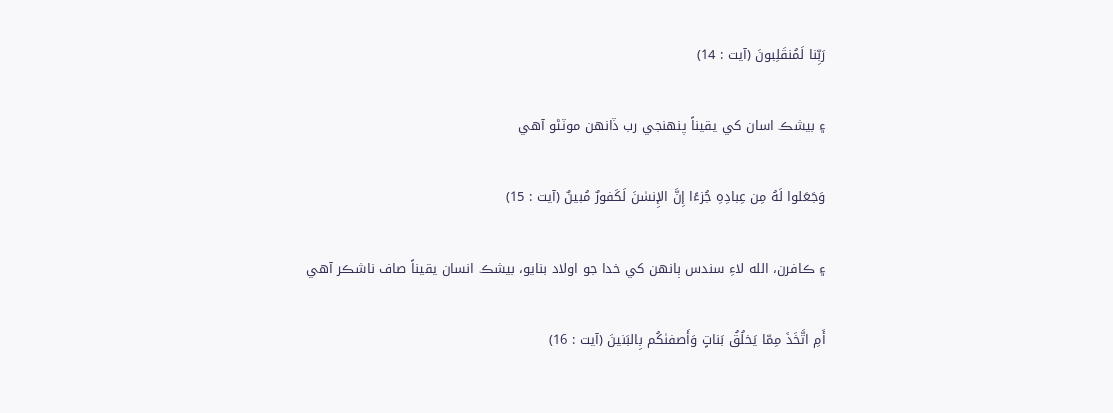رَبِّنا لَمُنقَلِبونَ (آيت : 14)

۽ بيشڪ اسان کي يقيناً پنهنجي رب ڏانهن موٽڻو آهي

وَجَعَلوا لَهُ مِن عِبادِهِ جُزءًا إِنَّ الإِنسٰنَ لَكَفورٌ مُبينٌ (آيت : 15)

۽ ڪافرن، الله لاءِ سندس ٻانهن کي خدا جو اولاد بنايو، بيشڪ انسان يقيناً صاف ناشڪر آهي

أَمِ اتَّخَذَ مِمّا يَخلُقُ بَناتٍ وَأَصفىٰكُم بِالبَنينَ (آيت : 16)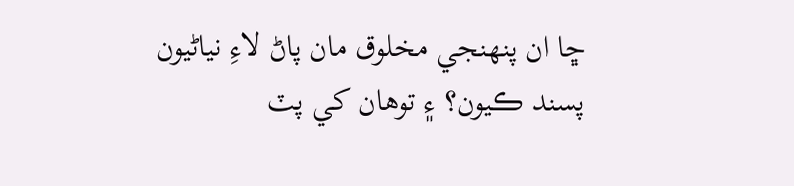ڇا ان پنهنجي مخلوق مان پاڻ لاءِ نياڻيون پسند ڪيون؟ ۽ توهان کي پٽ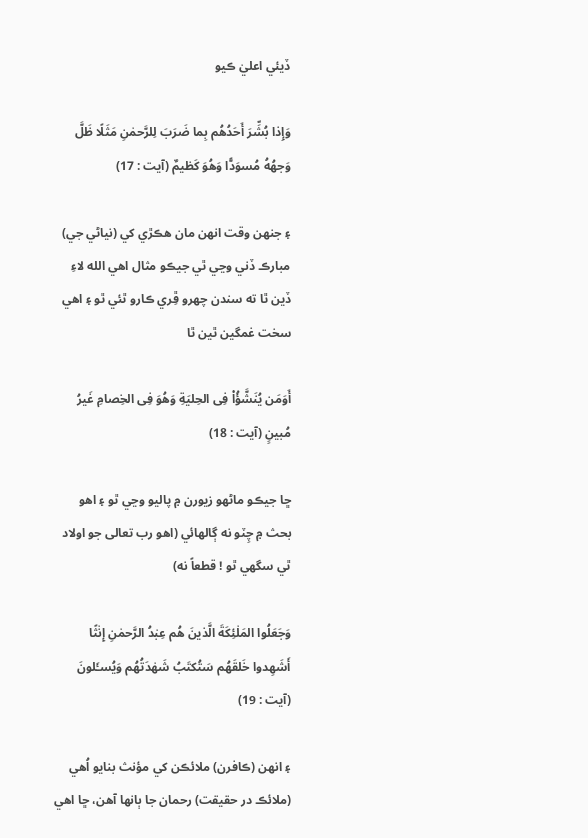ڏيئي اعليٰ ڪيو

وَإِذا بُشِّرَ أَحَدُهُم بِما ضَرَبَ لِلرَّحمٰنِ مَثَلًا ظَلَّ وَجهُهُ مُسوَدًّا وَهُوَ كَظيمٌ (آيت : 17)

۽ جنهن وقت انهن مان هڪڙي کي (نياڻي جي) مبارڪ ڏني وڃي ٿي جيڪو مثال اهي الله لاءِ ڏين ٿا ته سندن چهرو ڦِري ڪارو ٿئي ٿو ۽ اهي سخت غمگين ٿين ٿا

أَوَمَن يُنَشَّؤُا۟ فِى الحِليَةِ وَهُوَ فِى الخِصامِ غَيرُ مُبينٍ (آيت : 18)

ڇا جيڪو ماڻهو زيورن ۾ پاليو وڃي ٿو ۽ اهو بحث ۾ چِٽو نه ڳالهائي (اهو رب تعالى جو اولاد ٿي سگھي ٿو ! قطعاً نه)

وَجَعَلُوا المَلٰئِكَةَ الَّذينَ هُم عِبٰدُ الرَّحمٰنِ إِنٰثًا أَشَهِدوا خَلقَهُم سَتُكتَبُ شَهٰدَتُهُم وَيُسـَٔلونَ (آيت : 19)

۽ انهن (ڪافرن) ملائڪن کي مؤنث بنايو اُهي (ملائڪ در حقيقت) رحمان جا ٻانها آهن، ڇا اهي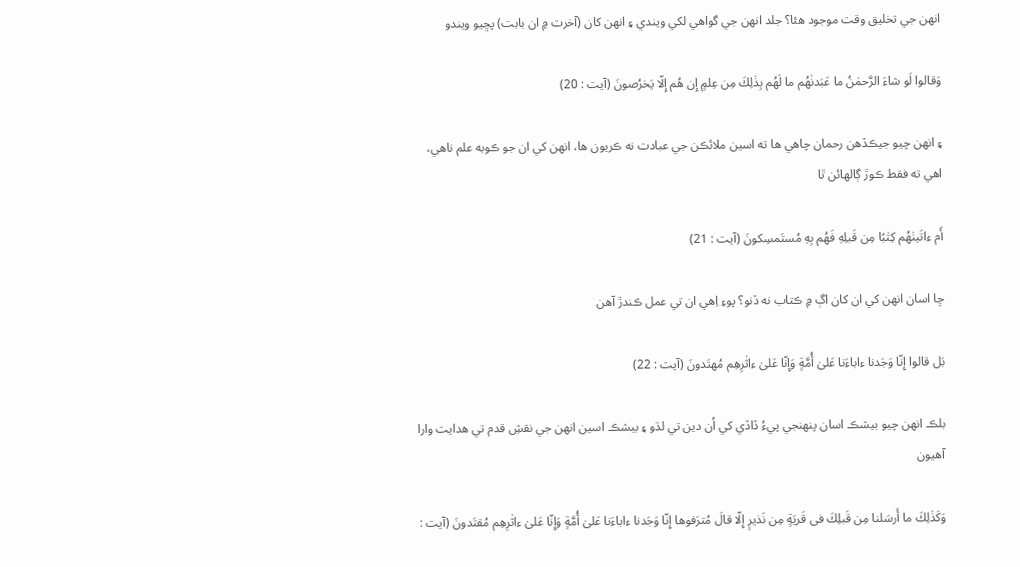انهن جي تخليق وقت موجود هئا؟ جلد انهن جي گواهي لکي ويندي ۽ انهن کان (آخرت ۾ ان بابت) پڇيو ويندو

وَقالوا لَو شاءَ الرَّحمٰنُ ما عَبَدنٰهُم ما لَهُم بِذٰلِكَ مِن عِلمٍ إِن هُم إِلّا يَخرُصونَ (آيت : 20)

۽ انهن چيو جيڪڏهن رحمان چاهي ها ته اسين ملائڪن جي عبادت نه ڪريون ها، انهن کي ان جو ڪوبه علم ناهي، اهي ته فقط ڪوڙ ڳالهائن ٿا

أَم ءاتَينٰهُم كِتٰبًا مِن قَبلِهِ فَهُم بِهِ مُستَمسِكونَ (آيت : 21)

ڇا اسان انهن کي ان کان اڳ ۾ ڪتاب نه ڏنو؟ پوءِ اِهي ان تي عمل ڪندڙ آهن

بَل قالوا إِنّا وَجَدنا ءاباءَنا عَلىٰ أُمَّةٍ وَإِنّا عَلىٰ ءاثٰرِهِم مُهتَدونَ (آيت : 22)

بلڪ انهن چيو بيشڪ اسان پنهنجي پيءُ ڏاڏي کي اُن دين تي لڌو ۽ بيشڪ اسين انهن جي نقشِ قدم تي هدايت وارا آهيون

وَكَذٰلِكَ ما أَرسَلنا مِن قَبلِكَ فى قَريَةٍ مِن نَذيرٍ إِلّا قالَ مُترَفوها إِنّا وَجَدنا ءاباءَنا عَلىٰ أُمَّةٍ وَإِنّا عَلىٰ ءاثٰرِهِم مُقتَدونَ (آيت :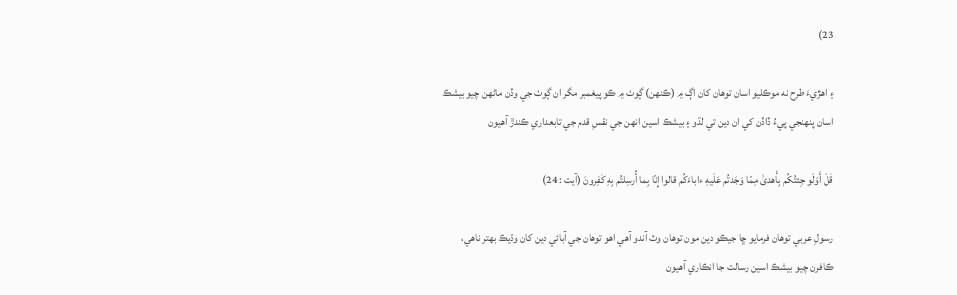23)

۽ اهڙيءَ طرح نه موڪليو اسان توهان کان اڳ ۾ (ڪنهن) ڳوٺ ۾ ڪو پيغمبر مگر ان ڳوٺ جي وڏن ماڻهن چيو بيشڪ اسان پنهنجي پيءُ ڏاڏن کي ان دين تي لڌو ۽ بيشڪ اسين انهن جي نقسِ قدم جي تابعداري ڪندڙ آهيون

قٰلَ أَوَلَو جِئتُكُم بِأَهدىٰ مِمّا وَجَدتُم عَلَيهِ ءاباءَكُم قالوا إِنّا بِما أُرسِلتُم بِهِ كٰفِرونَ (آيت : 24)

رسولِ عربي توهان فرمايو ڇا جيڪو دين مون توهان وٽ آندو آهي اهو توهان جي آبائي دين کان وڌيڪ بهتر ناهي، ڪافرن چيو بيشڪ اسين رسالت جا انڪاري آهيون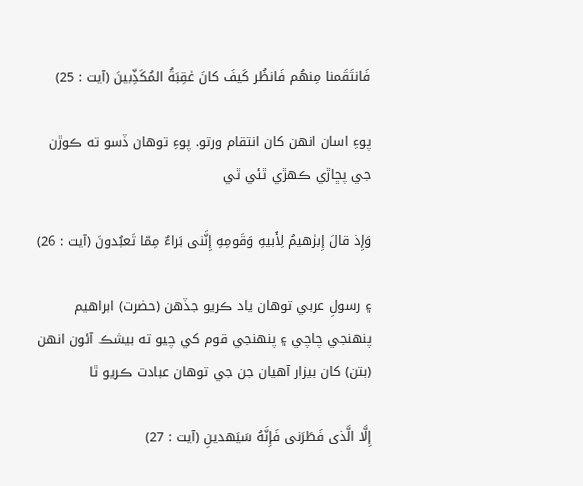فَانتَقَمنا مِنهُم فَانظُر كَيفَ كانَ عٰقِبَةُ المُكَذِّبينَ (آيت : 25)

پوءِ اسان انهن کان انتقام ورتو. پوءِ توهان ڏسو ته ڪوڙن جي پڇاڙي ڪهڙي ٿئي ٿي

وَإِذ قالَ إِبرٰهيمُ لِأَبيهِ وَقَومِهِ إِنَّنى بَراءٌ مِمّا تَعبُدونَ (آيت : 26)

۽ رسولِ عربي توهان ياد ڪريو جڏهن (حضرت) ابراهيم پنهنجي چاچي ۽ پنهنجي قوم کي چيو ته بيشڪ آئون انهن (بتن) کان بيزار آهيان جن جي توهان عبادت ڪريو ٿا

إِلَّا الَّذى فَطَرَنى فَإِنَّهُ سَيَهدينِ (آيت : 27)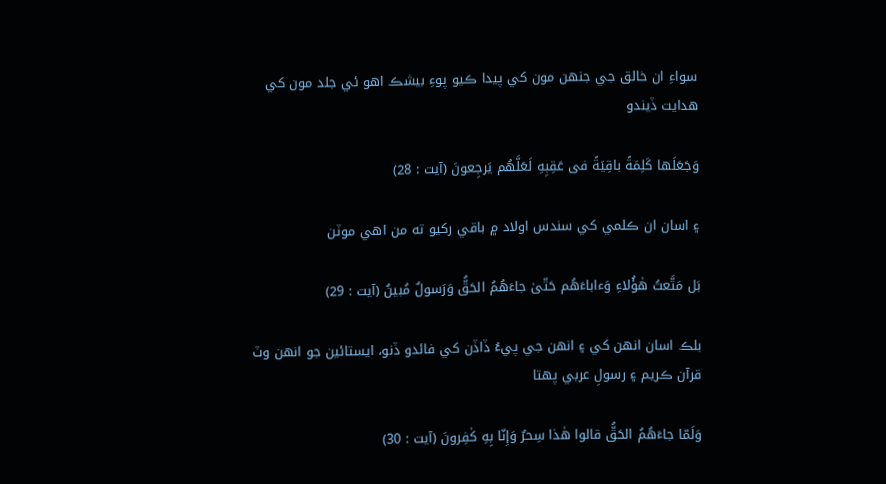سواءِ ان خالق جي جنهن مون کي پيدا ڪيو پوءِ بيشڪ اهو ئي جلد مون کي هدايت ڏيندو

وَجَعَلَها كَلِمَةً باقِيَةً فى عَقِبِهِ لَعَلَّهُم يَرجِعونَ (آيت : 28)

۽ اسان ان ڪلمي کي سندس اولاد ۾ باقي رکيو ته من اهي موٽن

بَل مَتَّعتُ هٰؤُلاءِ وَءاباءَهُم حَتّىٰ جاءَهُمُ الحَقُّ وَرَسولٌ مُبينٌ (آيت : 29)

بلڪ اسان انهن کي ۽ انهن جي پيءُ ڏاڏن کي فائدو ڏنو، ايستائين جو انهن وٽ قرآن ڪريم ۽ رسولِ عربي پهتا

وَلَمّا جاءَهُمُ الحَقُّ قالوا هٰذا سِحرٌ وَإِنّا بِهِ كٰفِرونَ (آيت : 30)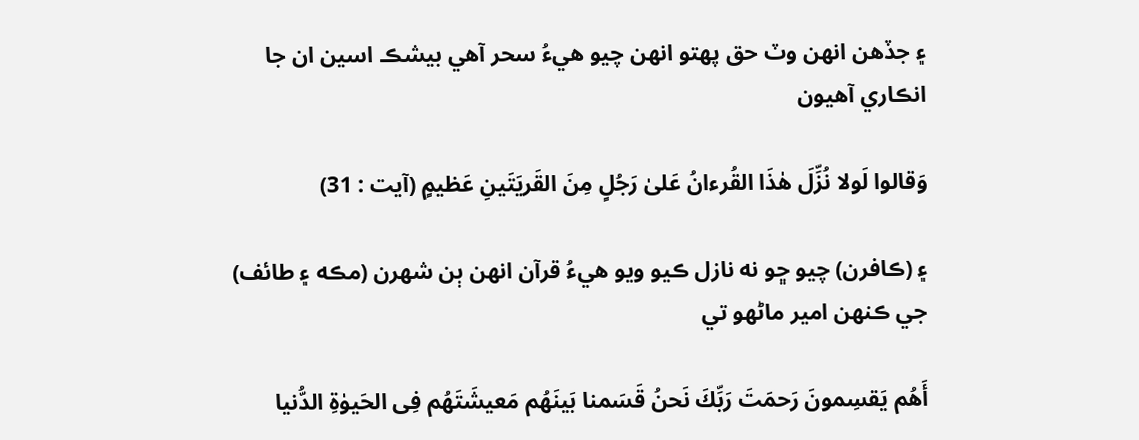۽ جڏهن انهن وٽ حق پهتو انهن چيو هيءُ سحر آهي بيشڪ اسين ان جا انڪاري آهيون

وَقالوا لَولا نُزِّلَ هٰذَا القُرءانُ عَلىٰ رَجُلٍ مِنَ القَريَتَينِ عَظيمٍ (آيت : 31)

۽ (ڪافرن) چيو ڇو نه نازل ڪيو ويو هيءُ قرآن انهن ٻن شهرن (مڪه ۽ طائف) جي ڪنهن امير ماڻهو تي

أَهُم يَقسِمونَ رَحمَتَ رَبِّكَ نَحنُ قَسَمنا بَينَهُم مَعيشَتَهُم فِى الحَيوٰةِ الدُّنيا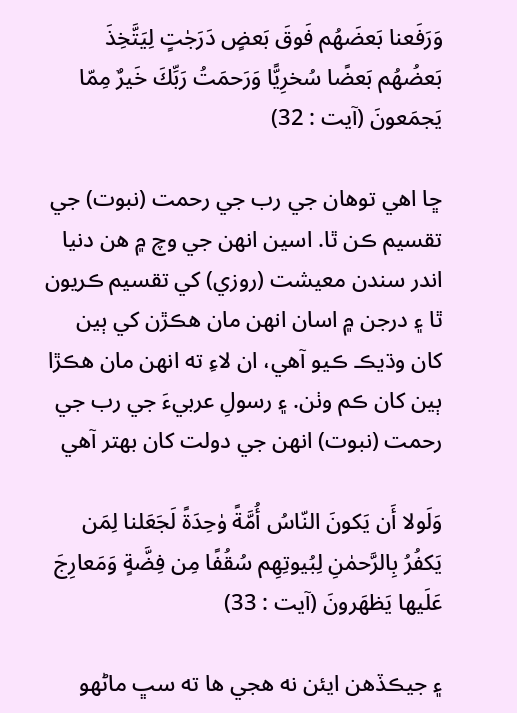وَرَفَعنا بَعضَهُم فَوقَ بَعضٍ دَرَجٰتٍ لِيَتَّخِذَ بَعضُهُم بَعضًا سُخرِيًّا وَرَحمَتُ رَبِّكَ خَيرٌ مِمّا يَجمَعونَ (آيت : 32)

ڇا اهي توهان جي رب جي رحمت (نبوت) جي تقسيم ڪن ٿا. اسين انهن جي وچ ۾ هن دنيا اندر سندن معيشت (روزي) کي تقسيم ڪريون ٿا ۽ درجن ۾ اسان انهن مان هڪڙن کي ٻين کان وڌيڪ ڪيو آهي، ان لاءِ ته انهن مان هڪڙا ٻين کان ڪم وٺن. ۽ رسولِ عربيءَ جي رب جي رحمت (نبوت) انهن جي دولت کان بهتر آهي

وَلَولا أَن يَكونَ النّاسُ أُمَّةً وٰحِدَةً لَجَعَلنا لِمَن يَكفُرُ بِالرَّحمٰنِ لِبُيوتِهِم سُقُفًا مِن فِضَّةٍ وَمَعارِجَ عَلَيها يَظهَرونَ (آيت : 33)

۽ جيڪڏهن ايئن نه هجي ها ته سڀ ماڻهو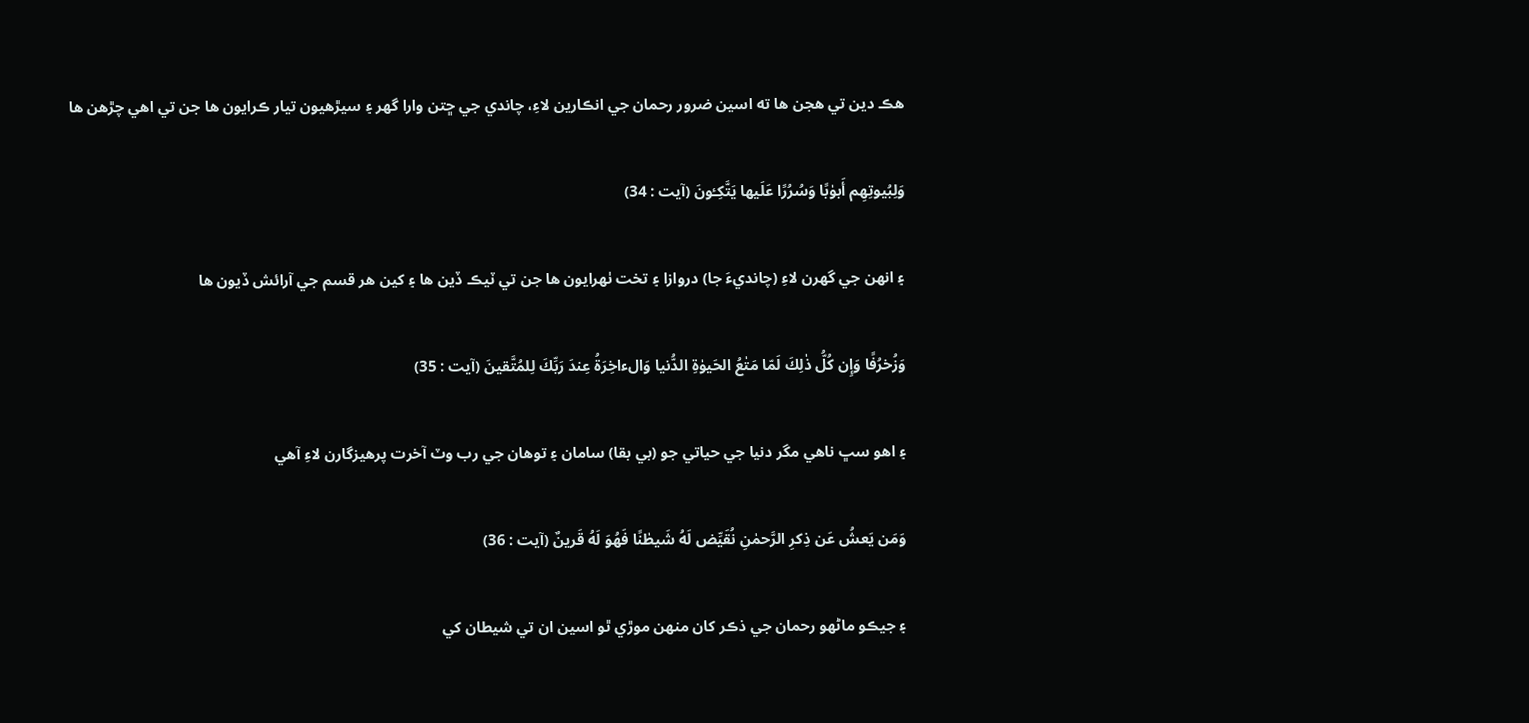هڪ دين تي هجن ها ته اسين ضرور رحمان جي انڪارين لاءِ، چاندي جي ڇتن وارا گھر ۽ سيڙهيون تيار ڪرايون ها جن تي اهي چڙهن ها

وَلِبُيوتِهِم أَبوٰبًا وَسُرُرًا عَلَيها يَتَّكِـٔونَ (آيت : 34)

۽ انهن جي گھرن لاءِ (چانديءَ جا) دروازا ۽ تخت ٺهرايون ها جن تي ٽيڪ ڏين ها ۽ کين هر قسم جي آرائش ڏيون ها

وَزُخرُفًا وَإِن كُلُّ ذٰلِكَ لَمّا مَتٰعُ الحَيوٰةِ الدُّنيا وَالءاخِرَةُ عِندَ رَبِّكَ لِلمُتَّقينَ (آيت : 35)

۽ اهو سڀ ناهي مگر دنيا جي حياتي جو (بي بقا) سامان ۽ توهان جي رب وٽ آخرت پرهيزگارن لاءِ آهي

وَمَن يَعشُ عَن ذِكرِ الرَّحمٰنِ نُقَيِّض لَهُ شَيطٰنًا فَهُوَ لَهُ قَرينٌ (آيت : 36)

۽ جيڪو ماڻهو رحمان جي ذڪر کان منهن موڙي ٿو اسين ان تي شيطان کي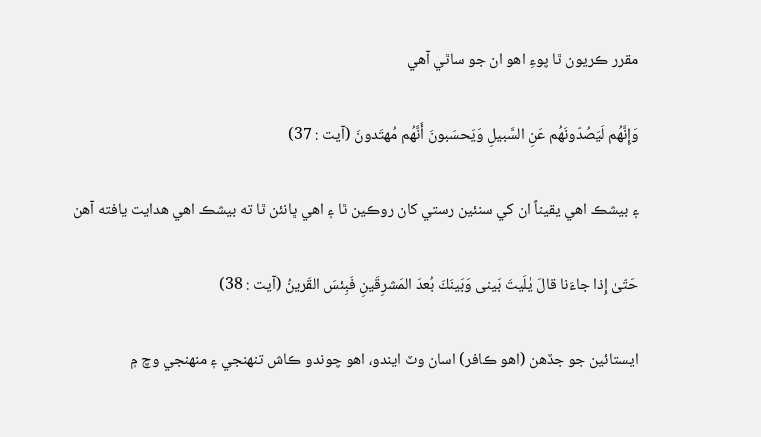مقرر ڪريون ٿا پوءِ اهو ان جو ساٿي آهي

وَإِنَّهُم لَيَصُدّونَهُم عَنِ السَّبيلِ وَيَحسَبونَ أَنَّهُم مُهتَدونَ (آيت : 37)

۽ بيشڪ اهي يقيناً ان کي سنئين رستي کان روڪين ٿا ۽ اهي ڀانئن ٿا ته بيشڪ اهي هدايت يافته آهن

حَتّىٰ إِذا جاءَنا قالَ يٰلَيتَ بَينى وَبَينَكَ بُعدَ المَشرِقَينِ فَبِئسَ القَرينُ (آيت : 38)

ايستائين جو جڏهن (اهو ڪافر) اسان وٽ ايندو، اهو چوندو ڪاش تنهنجي ۽ منهنجي وچ ۾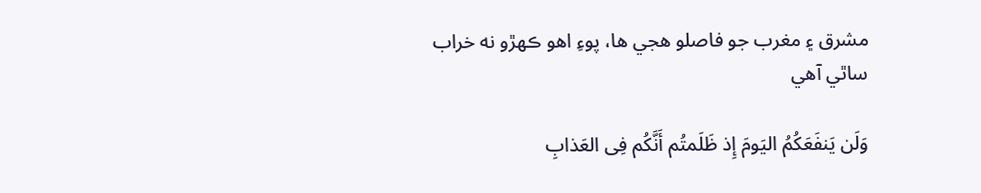مشرق ۽ مغرب جو فاصلو هجي ها، پوءِ اهو ڪهڙو نه خراب ساٿي آهي

وَلَن يَنفَعَكُمُ اليَومَ إِذ ظَلَمتُم أَنَّكُم فِى العَذابِ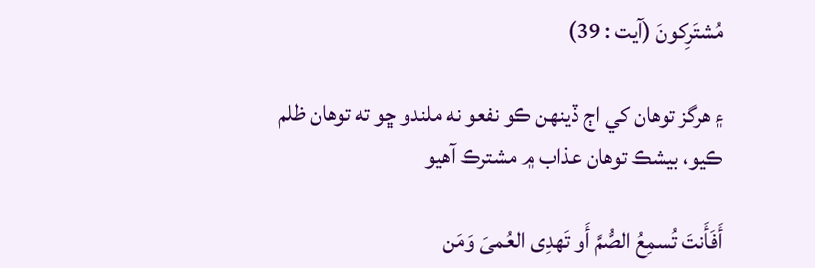مُشتَرِكونَ (آيت : 39)

۽ هرگز توهان کي اڄ ڏينهن ڪو نفعو نه ملندو ڇو ته توهان ظلم ڪيو، بيشڪ توهان عذاب ۾ مشترڪ آهيو

أَفَأَنتَ تُسمِعُ الصُّمَّ أَو تَهدِى العُمىَ وَمَن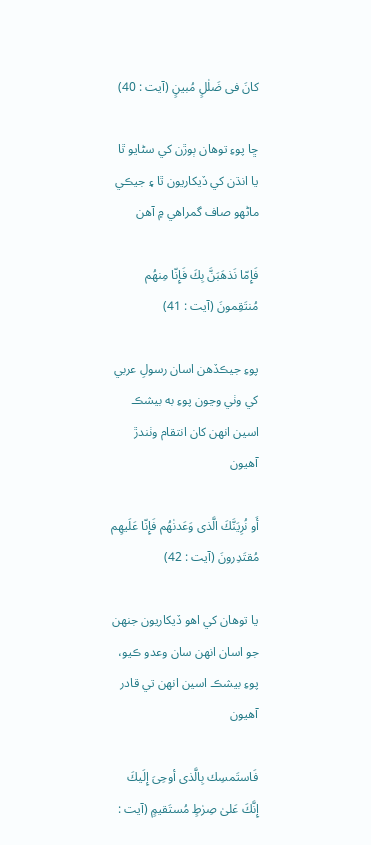كانَ فى ضَلٰلٍ مُبينٍ (آيت : 40)

ڇا پوءِ توهان ٻوڙن کي سڻايو ٿا يا انڌن کي ڏيکاريون ٿا ۽ جيڪي ماڻهو صاف گمراهي ۾ آهن

فَإِمّا نَذهَبَنَّ بِكَ فَإِنّا مِنهُم مُنتَقِمونَ (آيت : 41)

پوءِ جيڪڏهن اسان رسولِ عربي کي وٺي وڃون پوءِ به بيشڪ اسين انهن کان انتقام وٺندڙ آهيون

أَو نُرِيَنَّكَ الَّذى وَعَدنٰهُم فَإِنّا عَلَيهِم مُقتَدِرونَ (آيت : 42)

يا توهان کي اهو ڏيکاريون جنهن جو اسان انهن سان وعدو ڪيو، پوءِ بيشڪ اسين انهن تي قادر آهيون

فَاستَمسِك بِالَّذى أوحِىَ إِلَيكَ إِنَّكَ عَلىٰ صِرٰطٍ مُستَقيمٍ (آيت :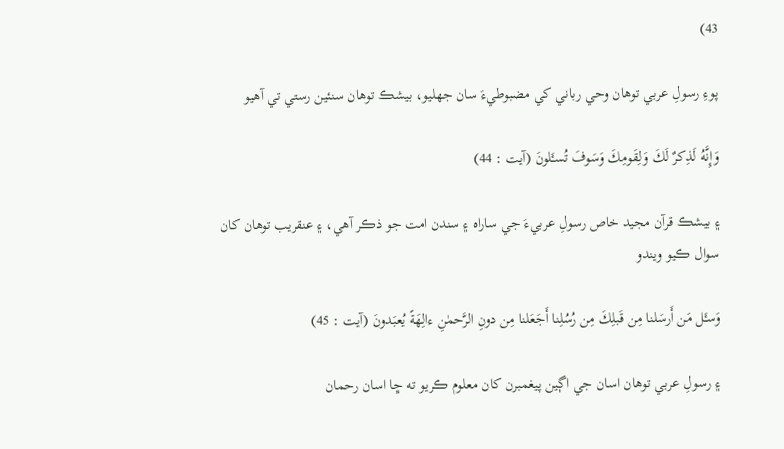43)

پوءِ رسولِ عربي توهان وحي رباني کي مضبوطيءَ سان جھليو، بيشڪ توهان سنئين رستي تي آهيو

وَإِنَّهُ لَذِكرٌ لَكَ وَلِقَومِكَ وَسَوفَ تُسـَٔلونَ (آيت : 44)

۽ بيشڪ قرآن مجيد خاص رسولِ عربيءَ جي ساراه ۽ سندن امت جو ذڪر آهي، ۽ عنقريب توهان کان سوال ڪيو ويندو

وَسـَٔل مَن أَرسَلنا مِن قَبلِكَ مِن رُسُلِنا أَجَعَلنا مِن دونِ الرَّحمٰنِ ءالِهَةً يُعبَدونَ (آيت : 45)

۽ رسولِ عربي توهان اسان جي اڳين پيغمبرن کان معلوم ڪريو ته ڇا اسان رحمان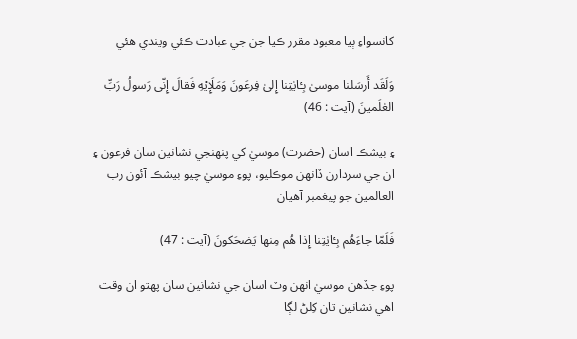کانسواءِ ٻيا معبود مقرر ڪيا جن جي عبادت ڪئي ويندي هئي

وَلَقَد أَرسَلنا موسىٰ بِـٔايٰتِنا إِلىٰ فِرعَونَ وَمَلَإِي۟هِ فَقالَ إِنّى رَسولُ رَبِّ العٰلَمينَ (آيت : 46)

۽ بيشڪ اسان (حضرت) موسيٰ کي پنهنجي نشانين سان فرعون ۽ ان جي سردارن ڏانهن موڪليو، پوءِ موسيٰ چيو بيشڪ آئون رب العالمين جو پيغمبر آهيان

فَلَمّا جاءَهُم بِـٔايٰتِنا إِذا هُم مِنها يَضحَكونَ (آيت : 47)

پوءِ جڏهن موسيٰ انهن وٽ اسان جي نشانين سان پهتو ان وقت اهي نشانين تان کِلڻ لڳا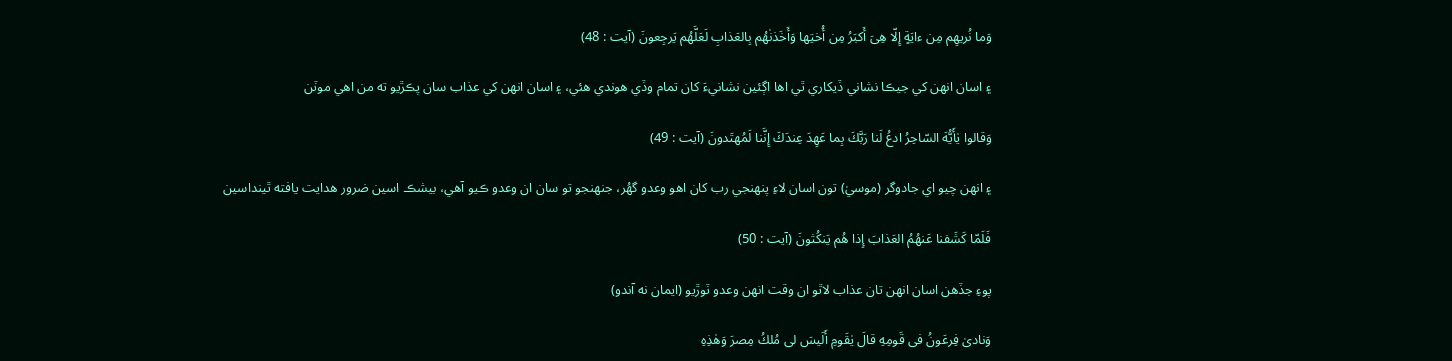وَما نُريهِم مِن ءايَةٍ إِلّا هِىَ أَكبَرُ مِن أُختِها وَأَخَذنٰهُم بِالعَذابِ لَعَلَّهُم يَرجِعونَ (آيت : 48)

۽ اسان انهن کي جيڪا نشاني ڏيکاري ٿي اها اڳئين نشانيءَ کان تمام وڏي هوندي هئي، ۽ اسان انهن کي عذاب سان پڪڙيو ته من اهي موٽن

وَقالوا يٰأَيُّهَ السّاحِرُ ادعُ لَنا رَبَّكَ بِما عَهِدَ عِندَكَ إِنَّنا لَمُهتَدونَ (آيت : 49)

۽ انهن چيو اي جادوگر (موسيٰ) تون اسان لاءِ پنهنجي رب کان اهو وعدو گھُر، جنهنجو تو سان ان وعدو ڪيو آهي، بيشڪ اسين ضرور هدايت يافته ٿينداسين

فَلَمّا كَشَفنا عَنهُمُ العَذابَ إِذا هُم يَنكُثونَ (آيت : 50)

پوءِ جڏهن اسان انهن تان عذاب لاٿو ان وقت انهن وعدو ٽوڙيو (ايمان نه آندو)

وَنادىٰ فِرعَونُ فى قَومِهِ قالَ يٰقَومِ أَلَيسَ لى مُلكُ مِصرَ وَهٰذِهِ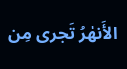الأَنهٰرُ تَجرى مِن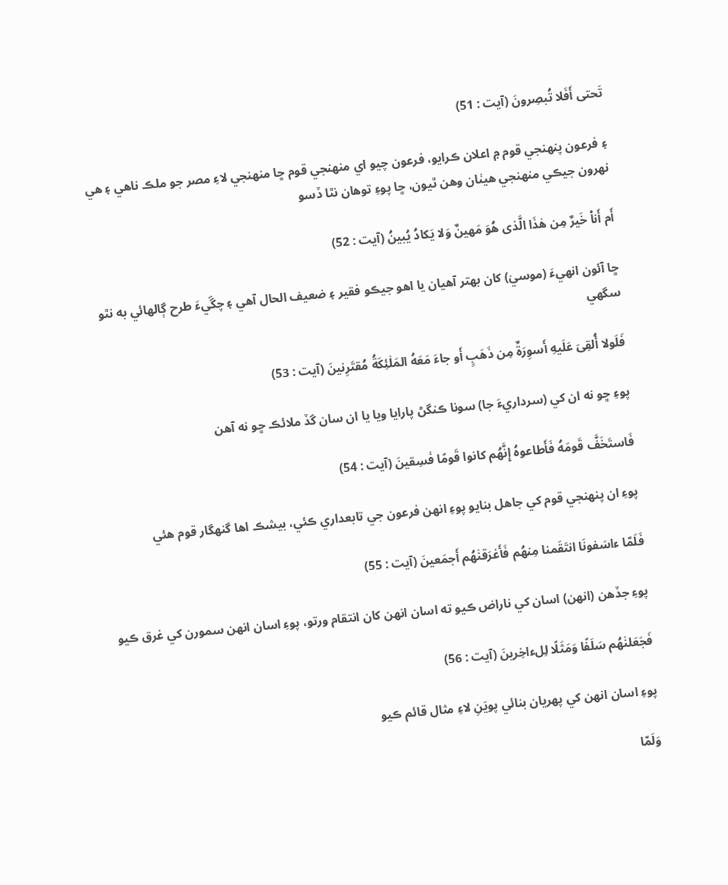تَحتى أَفَلا تُبصِرونَ (آيت : 51)

۽ فرعون پنهنجي قوم ۾ اعلان ڪرايو، فرعون چيو اي منهنجي قوم ڇا منهنجي لاءِ مصر جو ملڪ ناهي ۽ هي نهرون جيڪي منهنجي هيٺان وهن ٿيون، ڇا پوءِ توهان نٿا ڏسو

أَم أَنا۠ خَيرٌ مِن هٰذَا الَّذى هُوَ مَهينٌ وَلا يَكادُ يُبينُ (آيت : 52)

ڇا آئون انهيءَ (موسيٰ) کان بهتر آهيان يا اهو جيڪو فقير ۽ ضعيف الحال آهي ۽ چڱيءَ طرح ڳالهائي به نٿو سگهي

فَلَولا أُلقِىَ عَلَيهِ أَسوِرَةٌ مِن ذَهَبٍ أَو جاءَ مَعَهُ المَلٰئِكَةُ مُقتَرِنينَ (آيت : 53)

پوءِ ڇو نه ان کي (سرداريءَ جا) سونا ڪنگڻ پارايا ويا يا ان سان گڏ ملائڪ ڇو نه آهن

فَاستَخَفَّ قَومَهُ فَأَطاعوهُ إِنَّهُم كانوا قَومًا فٰسِقينَ (آيت : 54)

پوءِ ان پنهنجي قوم کي جاهل بنايو پوءِ انهن فرعون جي تابعداري ڪئي، بيشڪ اها گنهگار قوم هئي

فَلَمّا ءاسَفونَا انتَقَمنا مِنهُم فَأَغرَقنٰهُم أَجمَعينَ (آيت : 55)

پوءِ جڏهن (انهن) اسان کي ناراض ڪيو ته اسان انهن کان انتقام ورتو، پوءِ اسان انهن سمورن کي غرق ڪيو

فَجَعَلنٰهُم سَلَفًا وَمَثَلًا لِلءاخِرينَ (آيت : 56)

پوءِ اسان انهن کي پهريان بنائي پويَنِ لاءِ مثال قائم ڪيو

وَلَمّا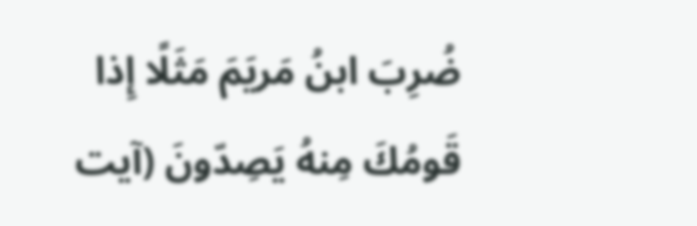ضُرِبَ ابنُ مَريَمَ مَثَلًا إِذا قَومُكَ مِنهُ يَصِدّونَ (آيت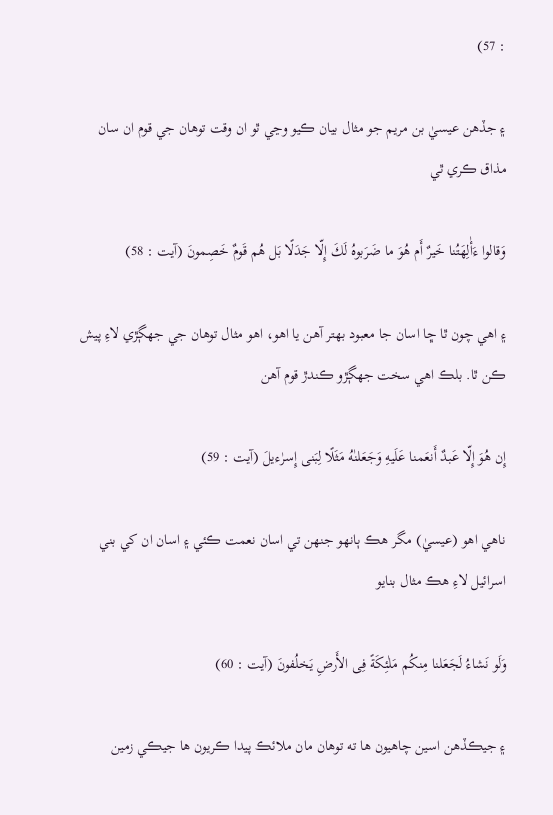: 57)

۽ جڏهن عيسيٰ بن مريم جو مثال بيان ڪيو وڃي ٿو ان وقت توهان جي قوم ان سان مذاق ڪري ٿي

وَقالوا ءَأٰلِهَتُنا خَيرٌ أَم هُوَ ما ضَرَبوهُ لَكَ إِلّا جَدَلًا بَل هُم قَومٌ خَصِمونَ (آيت : 58)

۽ اهي چون ٿا ڇا اسان جا معبود بهتر آهن يا اهو، اهو مثال توهان جي جھڳڙي لاءِ پيش ڪن ٿا. بلڪ اهي سخت جھڳڙو ڪندڙ قوم آهن

إِن هُوَ إِلّا عَبدٌ أَنعَمنا عَلَيهِ وَجَعَلنٰهُ مَثَلًا لِبَنى إِسرٰءيلَ (آيت : 59)

ناهي اهو (عيسيٰ) مگر هڪ ٻانهو جنهن تي اسان نعمت ڪئي ۽ اسان ان کي بني اسرائيل لاءِ هڪ مثال بنايو

وَلَو نَشاءُ لَجَعَلنا مِنكُم مَلٰئِكَةً فِى الأَرضِ يَخلُفونَ (آيت : 60)

۽ جيڪڏهن اسين چاهيون ها ته توهان مان ملائڪ پيدا ڪريون ها جيڪي زمين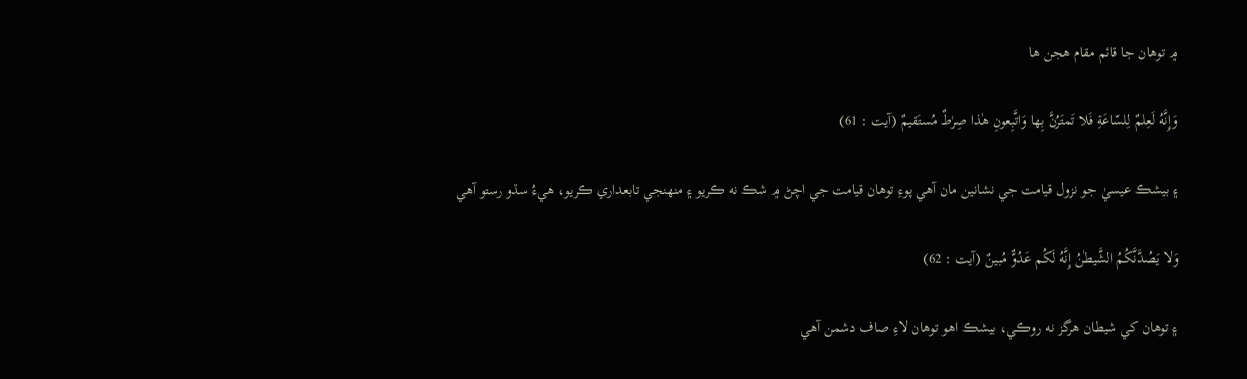۾ توهان جا قائم مقام هجن ها

وَإِنَّهُ لَعِلمٌ لِلسّاعَةِ فَلا تَمتَرُنَّ بِها وَاتَّبِعونِ هٰذا صِرٰطٌ مُستَقيمٌ (آيت : 61)

۽ بيشڪ عيسيٰ جو نزول قيامت جي نشانين مان آهي پوءِ توهان قيامت جي اچڻ ۾ شڪ نه ڪريو ۽ منهنجي تابعداري ڪريو، هيءُ سڌو رستو آهي

وَلا يَصُدَّنَّكُمُ الشَّيطٰنُ إِنَّهُ لَكُم عَدُوٌّ مُبينٌ (آيت : 62)

۽ توهان کي شيطان هرگز نه روڪي، بيشڪ اهو توهان لاءِ صاف دشمن آهي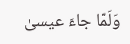وَلَمّا جاءَ عيسىٰ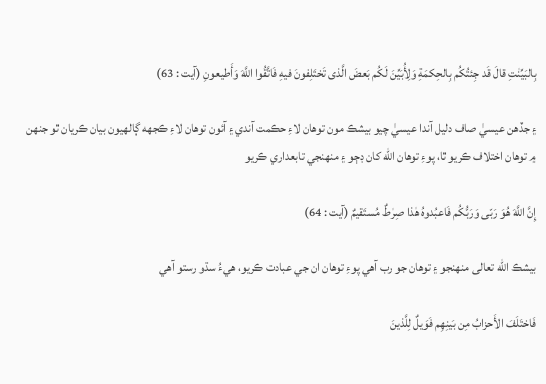بِالبَيِّنٰتِ قالَ قَد جِئتُكُم بِالحِكمَةِ وَلِأُبَيِّنَ لَكُم بَعضَ الَّذى تَختَلِفونَ فيهِ فَاتَّقُوا اللَّهَ وَأَطيعونِ (آيت : 63)

۽ جڏهن عيسيٰ صاف دليل آندا عيسيٰ چيو بيشڪ مون توهان لاءِ حڪمت آندي ۽ آئون توهان لاءِ ڪجھه ڳالهيون بيان ڪريان ٿو جنهن ۾ توهان اختلاف ڪريو ٿا، پوءِ توهان الله کان ڊڄو ۽ منهنجي تابعداري ڪريو

إِنَّ اللَّهَ هُوَ رَبّى وَرَبُّكُم فَاعبُدوهُ هٰذا صِرٰطٌ مُستَقيمٌ (آيت : 64)

بيشڪ الله تعالى منهنجو ۽ توهان جو رب آهي پوءِ توهان ان جي عبادت ڪريو، هيءُ سڌو رستو آهي

فَاختَلَفَ الأَحزابُ مِن بَينِهِم فَوَيلٌ لِلَّذينَ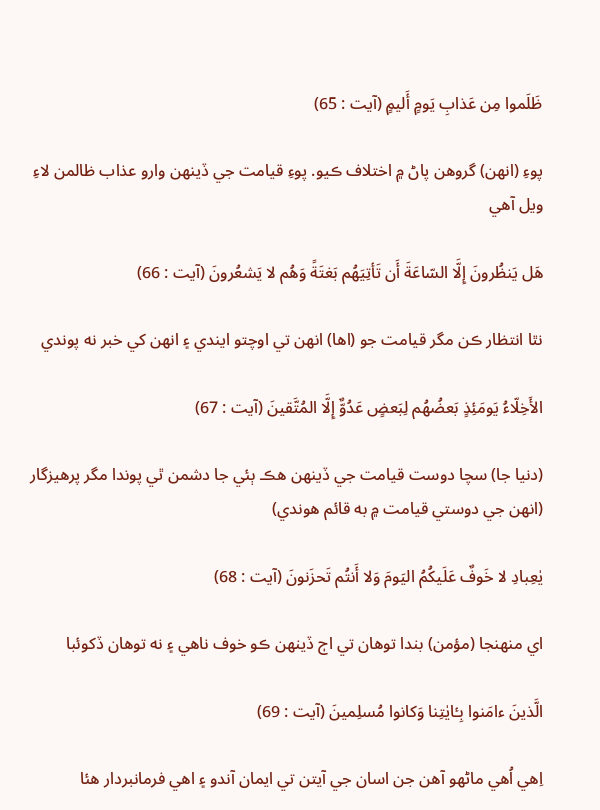ظَلَموا مِن عَذابِ يَومٍ أَليمٍ (آيت : 65)

پوءِ (انهن) گروهن پاڻ ۾ اختلاف ڪيو. پوءِ قيامت جي ڏينهن وارو عذاب ظالمن لاءِ ويل آهي

هَل يَنظُرونَ إِلَّا السّاعَةَ أَن تَأتِيَهُم بَغتَةً وَهُم لا يَشعُرونَ (آيت : 66)

نٿا انتظار ڪن مگر قيامت جو (اها) انهن تي اوچتو ايندي ۽ انهن کي خبر نه پوندي

الأَخِلّاءُ يَومَئِذٍ بَعضُهُم لِبَعضٍ عَدُوٌّ إِلَّا المُتَّقينَ (آيت : 67)

(دنيا جا) سچا دوست قيامت جي ڏينهن هڪ ٻئي جا دشمن ٿي پوندا مگر پرهيزگار (انهن جي دوستي قيامت ۾ به قائم هوندي)

يٰعِبادِ لا خَوفٌ عَلَيكُمُ اليَومَ وَلا أَنتُم تَحزَنونَ (آيت : 68)

اي منهنجا (مؤمن) بندا توهان تي اڄ ڏينهن ڪو خوف ناهي ۽ نه توهان ڏکوئبا

الَّذينَ ءامَنوا بِـٔايٰتِنا وَكانوا مُسلِمينَ (آيت : 69)

اِهي اُهي ماڻهو آهن جن اسان جي آيتن تي ايمان آندو ۽ اهي فرمانبردار هئا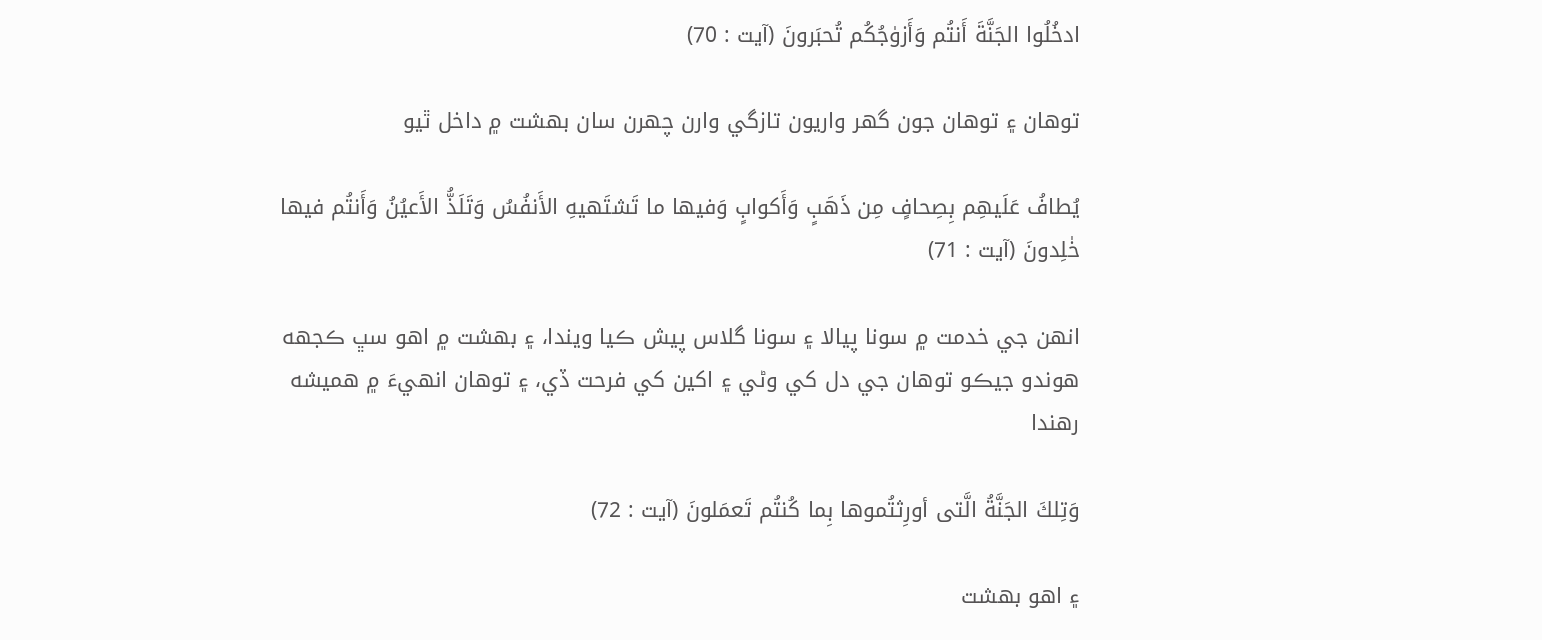ادخُلُوا الجَنَّةَ أَنتُم وَأَزوٰجُكُم تُحبَرونَ (آيت : 70)

توهان ۽ توهان جون گھر واريون تازگي وارن چهرن سان بهشت ۾ داخل ٿيو

يُطافُ عَلَيهِم بِصِحافٍ مِن ذَهَبٍ وَأَكوابٍ وَفيها ما تَشتَهيهِ الأَنفُسُ وَتَلَذُّ الأَعيُنُ وَأَنتُم فيها خٰلِدونَ (آيت : 71)

انهن جي خدمت ۾ سونا پيالا ۽ سونا گلاس پيش ڪيا ويندا، ۽ بهشت ۾ اهو سڀ ڪجھه هوندو جيڪو توهان جي دل کي وڻي ۽ اکين کي فرحت ڏي، ۽ توهان انهيءَ ۾ هميشه رهندا

وَتِلكَ الجَنَّةُ الَّتى أورِثتُموها بِما كُنتُم تَعمَلونَ (آيت : 72)

۽ اهو بهشت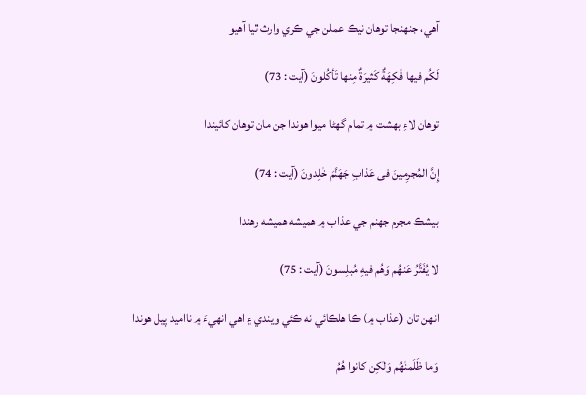آهي، جنهنجا توهان نيڪ عملن جي ڪري وارث ٿيا آهيو

لَكُم فيها فٰكِهَةٌ كَثيرَةٌ مِنها تَأكُلونَ (آيت : 73)

توهان لاءِ بهشت ۾ تمام گھڻا ميوا هوندا جن مان توهان کائيندا

إِنَّ المُجرِمينَ فى عَذابِ جَهَنَّمَ خٰلِدونَ (آيت : 74)

بيشڪ مجرم جهنم جي عذاب ۾ هميشه هميشه رهندا

لا يُفَتَّرُ عَنهُم وَهُم فيهِ مُبلِسونَ (آيت : 75)

انهن تان (عذاب ۾) ڪا هلڪائي نه ڪئي ويندي ۽ اهي انهيءَ ۾ نااميد پيل هوندا

وَما ظَلَمنٰهُم وَلٰكِن كانوا هُمُ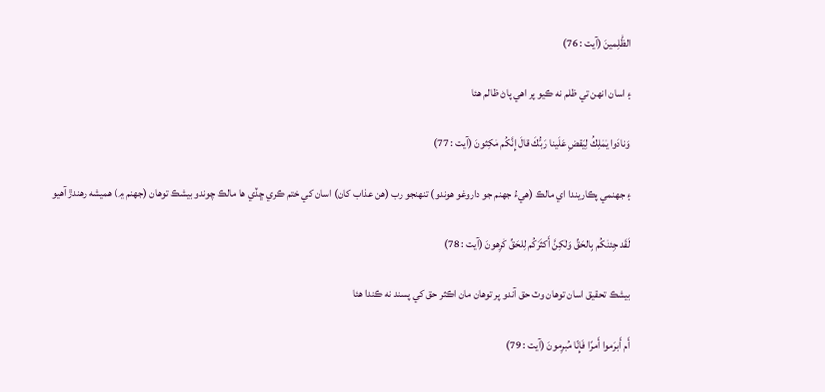الظّٰلِمينَ (آيت : 76)

۽ اسان انهن تي ظلم نه ڪيو پر اهي پاڻ ظالم هئا

وَنادَوا يٰمٰلِكُ لِيَقضِ عَلَينا رَبُّكَ قالَ إِنَّكُم مٰكِثونَ (آيت : 77)

۽ جهنمي پڪاريندا اي مالڪ (هيءُ جهنم جو داروغو هوندو) تنهنجو رب (هن عذاب کان) اسان کي ختم ڪري ڇڏي ها مالڪ چوندو بيشڪ توهان (جهنم ۾) هميشه رهندڙ آهيو

لَقَد جِئنٰكُم بِالحَقِّ وَلٰكِنَّ أَكثَرَكُم لِلحَقِّ كٰرِهونَ (آيت : 78)

بيشڪ تحقيق اسان توهان وٽ حق آندو پر توهان مان اڪثر حق کي پسند نه ڪندا هئا

أَم أَبرَموا أَمرًا فَإِنّا مُبرِمونَ (آيت : 79)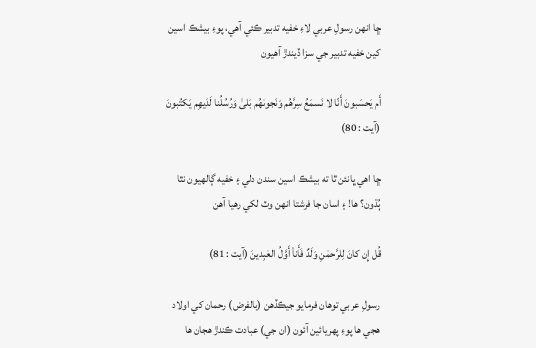ڇا انهن رسولِ عربي لاءِ خفيه تدبير ڪئي آهي، پوءِ بيشڪ اسين کين خفيه تدبير جي سزا ڏيندڙ آهيون

أَم يَحسَبونَ أَنّا لا نَسمَعُ سِرَّهُم وَنَجوىٰهُم بَلىٰ وَرُسُلُنا لَدَيهِم يَكتُبونَ (آيت : 80)

ڇا اهي ڀانئن ٿا ته بيشڪ اسين سندن دلي ۽ خفيه ڳالهيون نٿا ٻُڌون؟ ها! ۽ اسان جا فرشتا انهن وٽ لکي رهيا آهن

قُل إِن كانَ لِلرَّحمٰنِ وَلَدٌ فَأَنا۠ أَوَّلُ العٰبِدينَ (آيت : 81)

رسولِ عربي توهان فرمايو جيڪڏهن (بالفرض) رحمان کي اولاد هجي ها پوءِ پهريائين آئون (ان جي) عبادت ڪندڙ هجان ها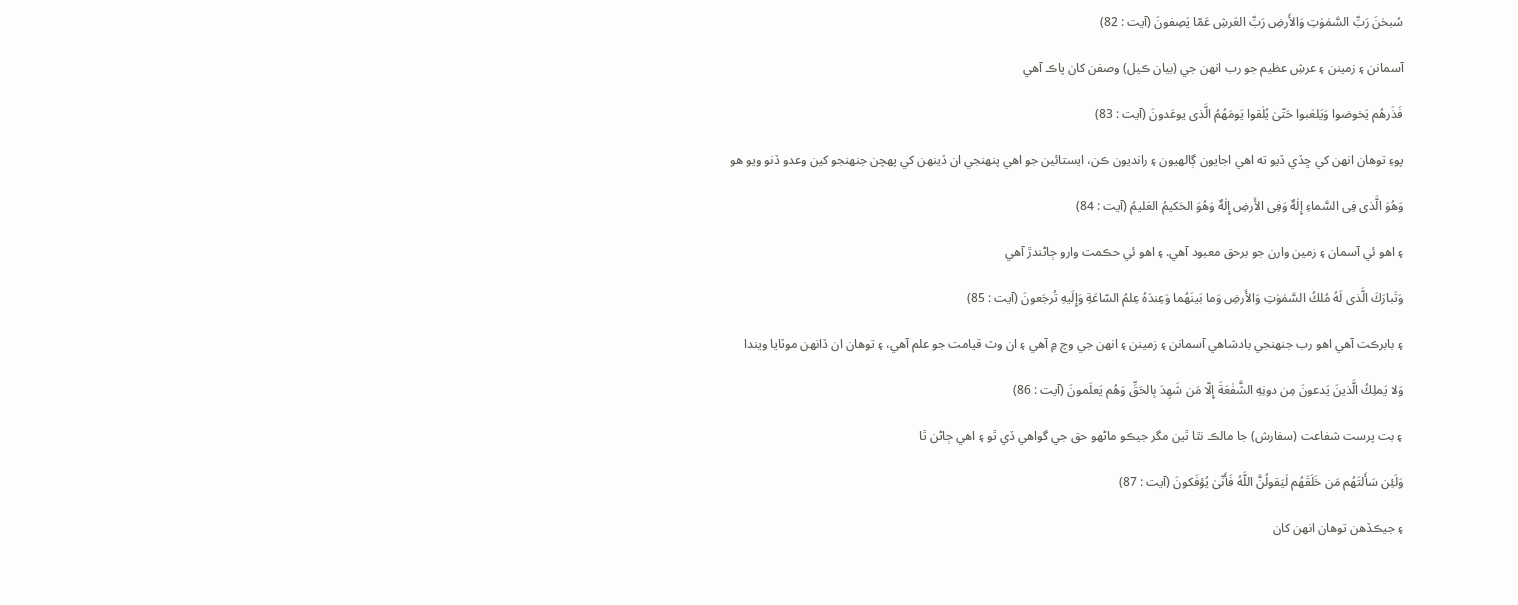سُبحٰنَ رَبِّ السَّمٰوٰتِ وَالأَرضِ رَبِّ العَرشِ عَمّا يَصِفونَ (آيت : 82)

آسمانن ۽ زمينن ۽ عرشِ عظيم جو رب انهن جي (بيان ڪيل) وصفن کان پاڪ آهي

فَذَرهُم يَخوضوا وَيَلعَبوا حَتّىٰ يُلٰقوا يَومَهُمُ الَّذى يوعَدونَ (آيت : 83)

پوءِ توهان انهن کي ڇڏي ڏيو ته اهي اجايون ڳالهيون ۽ رانديون ڪن، ايستائين جو اهي پنهنجي ان ڏينهن کي پهچن جنهنجو کين وعدو ڏنو ويو هو

وَهُوَ الَّذى فِى السَّماءِ إِلٰهٌ وَفِى الأَرضِ إِلٰهٌ وَهُوَ الحَكيمُ العَليمُ (آيت : 84)

۽ اهو ئي آسمان ۽ زمين وارن جو برحق معبود آهي. ۽ اهو ئي حڪمت وارو ڄاڻندڙ آهي

وَتَبارَكَ الَّذى لَهُ مُلكُ السَّمٰوٰتِ وَالأَرضِ وَما بَينَهُما وَعِندَهُ عِلمُ السّاعَةِ وَإِلَيهِ تُرجَعونَ (آيت : 85)

۽ بابرڪت آهي اهو رب جنهنجي بادشاهي آسمانن ۽ زمينن ۽ انهن جي وچ ۾ آهي ۽ ان وٽ قيامت جو علم آهي، ۽ توهان ان ڏانهن موٽايا ويندا

وَلا يَملِكُ الَّذينَ يَدعونَ مِن دونِهِ الشَّفٰعَةَ إِلّا مَن شَهِدَ بِالحَقِّ وَهُم يَعلَمونَ (آيت : 86)

۽ بت پرست شفاعت (سفارش) جا مالڪ نٿا ٿين مگر جيڪو ماڻهو حق جي گواهي ڏي ٿو ۽ اهي ڄاڻن ٿا

وَلَئِن سَأَلتَهُم مَن خَلَقَهُم لَيَقولُنَّ اللَّهُ فَأَنّىٰ يُؤفَكونَ (آيت : 87)

۽ جيڪڏهن توهان انهن کان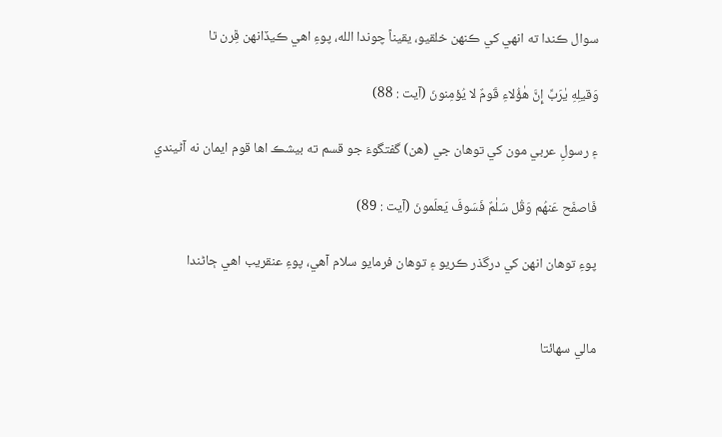سوال ڪندا ته انهي کي ڪنهن خلقيو، يقيناً چوندا الله، پوءِ اهي ڪيڏانهن ڦِرن ٿا

وَقيلِهِ يٰرَبِّ إِنَّ هٰؤُلاءِ قَومٌ لا يُؤمِنونَ (آيت : 88)

۽ رسولِ عربي مون کي توهان جي (هن) گفتگوءَ جو قسم ته بيشڪ اها قوم ايمان نه آڻيندي

فَاصفَح عَنهُم وَقُل سَلٰمٌ فَسَوفَ يَعلَمونَ (آيت : 89)

پوءِ توهان انهن کي درگذر ڪريو ۽ توهان فرمايو سلام آهي، پوءِ عنقريب اهي ڄاڻندا


مالي سھائتا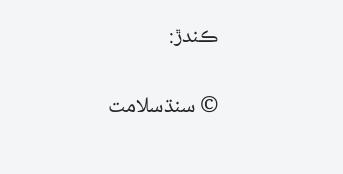ڪندڙ:

© سنڌسلامت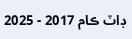ڊاٽ ڪام 2017 - 2025